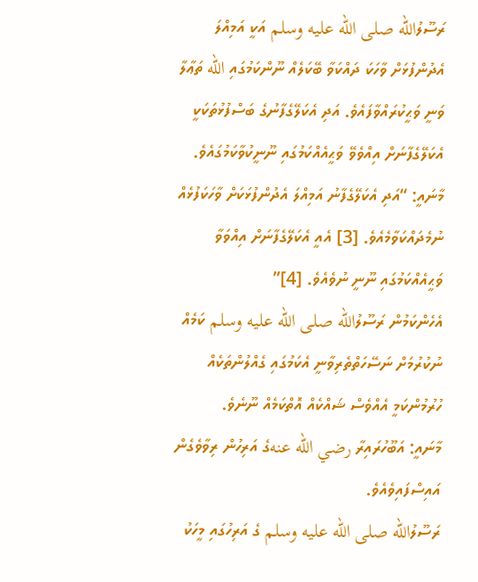ރަސޫލުالله صلى الله عليه وسلم އަކީ އަމިއްލަ އެދުންފުޅަށް ވާހަކަ ދައްކަވާ ބޭކަލެއް ނޫންކަމުގައި الله ތަޢާލާ ވަނީ ވަޙީކުރައްވާފައެވެ. އަދި އެކަލޭގެފާނުގެ ބަސްފުޅުތަކަކީ އެކަލޭގެފާނަށް އިއްވެވޭ ވަޙީއެއްކަމުގައި ނޫނީކުވާކަމުގައެވެ.
މާނައީ: “އަދި އެކަލޭގެފާނު އަމިއްލަ އެދުންފުޅަކަށް ވާހަކަފުޅެއް ނުމެދައްކަވާމެއެވެ. [3] އެއީ އެކަލޭގެފާނަށް އިއްވަވާ ވަޙީއެއްކަމުގައި ނޫނީ ނުވެއެވެ. [4]”
އެހެންކަމުން ރަސޫލުالله صلى الله عليه وسلم ކަމެއް ނުކުރުމަށް ނަސޭހަތްތެރިވާނީ އެކަމުގައި ގެއްލުންތަކެއް ހުރުމުންކަމީ އެއްވެސް ޝައްކެއް އޮތްކަމެއް ނޫނެވެ.
މާނައީ: އަބޫހުރައިރާ رضي الله عنهގެ އަރިހުން ރިވާވެގެން އައިސްފައިވެއެވެ.
ރަސޫލުالله صلى الله عليه وسلم ގެ އަރިހުގައި މީހަކު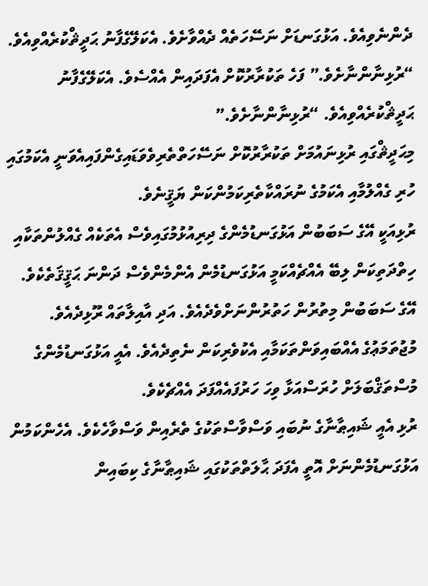ދެންނެވިއެވެ. އަޅުގަނޑަށް ނަސޭހަތެއް ދެއްވާށެވެ. އެކަލޭގެފާނު ޙަދީޘްކުރެއްވިއެވެ. “ރުޅިނާންނާށެވެ.” ފަހެ ތަކުރާރުކޮށް އެފަދައިން އެއްސެވެ. އެކަލޭގެފާނު ޙަދީޘްކުރެއްވިއެވެ. “ރުޅިނާންނާށެވެ.”
މިޙަދީޘްގައި ރުޅިނައުމަށް ތަކުރާރުކޮށް ނަސޭހަތްތެރިވެވަޑައިގެންފައިއެވަނީ އެކަމުގައި ހުރި ގެއްލުމާއި އެކަމުގެ ނުރައްކާތެރިކަމުންކަން ޔަޤީނެވެ.
ރުޅިއަކީ އޭގެ ސަބަބުން އަޅުގަނޑުމެންގެ ދިރިއުޅުމުގައިވެސް އެތަކެއް ގެއްލުންތަކާއި ހިތްދަތިކަން ލިބޭ އެއްޗެއްކަމީ އަޅުގަނޑުމެން އެންމެންވެސް ދަންނަ ޙަޤީޤަތެކެވެ. އޭގެ ސަބަބުން މިތުރުން ހަތުރުންނަށްވެދެއެވެ. އަދި އާއިލާތައް ރޫޅިދެއެވެ. މުޖުތަމަޢުގެ އެއްބައިވަންތަކަމާއި އެކުވެރިކަން ނެތިދެއެވެ. އެއީ އަޅުގަނޑުމެންގެ މުސްތަޤްބަލަށް ހުރަސްއަޅާ ވިހަ ހަރުފައެއްފަދަ އެއްޗެކެވެ.
ރުޅި އެއީ ޝައިޠާނާގެ ނުބައި ވަސްވާސްތަކުގެ ތެރެއިން ވަސްވާހެކެވެ. އެހެންކަމުން އަޅުގަނޑުމެންނަށް އޮތީ އެފަދަ ޙާލަތްތަކުގައި ޝައިޠާނާގެ ކިބައިން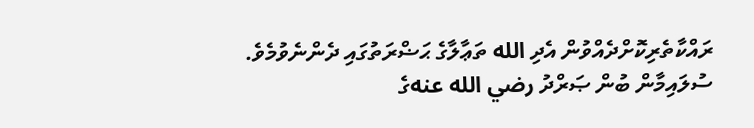ރައްކާތެރިކޮށްދެއްވުން އެދި الله ތަޢާލާގެ ޙަޟްރަތުގައި ދެންނެވުމެވެ.
ސުލައިމާން ބުން ޞަރްދު رضي الله عنهގެ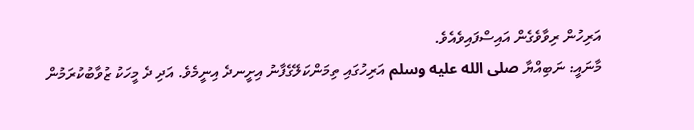އަރިހުން ރިވާވެގެން އައިސްފައިވެއެވެ.
މާނައީ: ނަބިއްޔާ صلى الله عليه وسلم އަރިހުގައި ތިމަންކަލޭގެފާނު އިށީނދެ އިނީމެވެ. އަދި ދެ މީހަކު ޒުވާބުކުރަމުން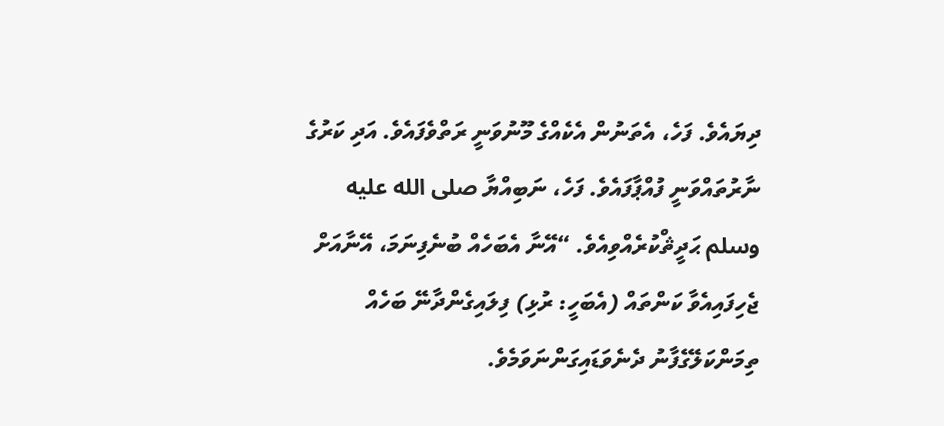ދިޔައެވެ. ފަހެ، އެތަނުން އެކެއްގެ މޫނުވަނީ ރަތްވެފައެވެ. އަދި ކަރުގެ ނާރުތައްވަނީ ފުއްޕާފައެވެ. ފަހެ، ނަބިއްޔާ صلى الله عليه وسلم ޙަދީޘްކުރެއްވިއެވެ. “އޭނާ އެބަހެއް ބުނެފިނަމަ، އޭނާއަށް ޖެހިފައިއެވާ ކަންތައް (އެބަހީ: ރުޅި) ފިލައިގެންދާނޭ ބަހެއް ތިމަންކަލޭގެފާނު ދެނެވަޑައިގަންނަވަމެވެ.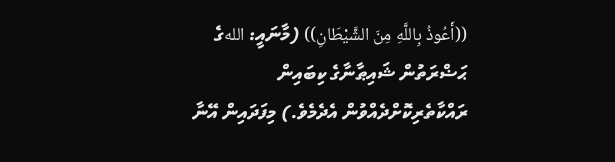((أَعُوذُ بِاللَّهِ مِنَ الشَّيْطَانِ)) (މާނައީ: اللهގެ ޙަޟްރަތުން ޝައިޠާނާގެ ކިބައިން ރައްކާތެރިކޮށްދެއްވުން އެދެމެވެ.) މިފަދައިން އޭނާ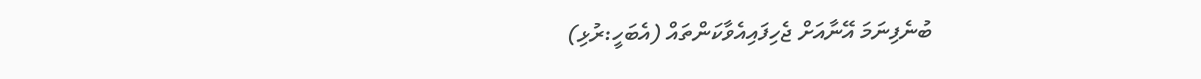ބުނެފިނަމަ އޭނާއަށް ޖެހިފައިއެވާކަންތައް (އެބަހީ:ރުޅި)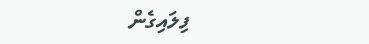ފިލައިގެން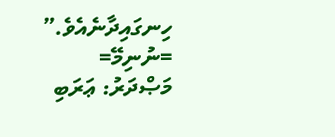ހިނގައިދާނެއެވެ.”
=ނުނިމޭ=
މަޞްދަރު: ޢަރަބި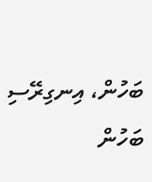ބަހުން، އިނގިރޭސި ބަހުން